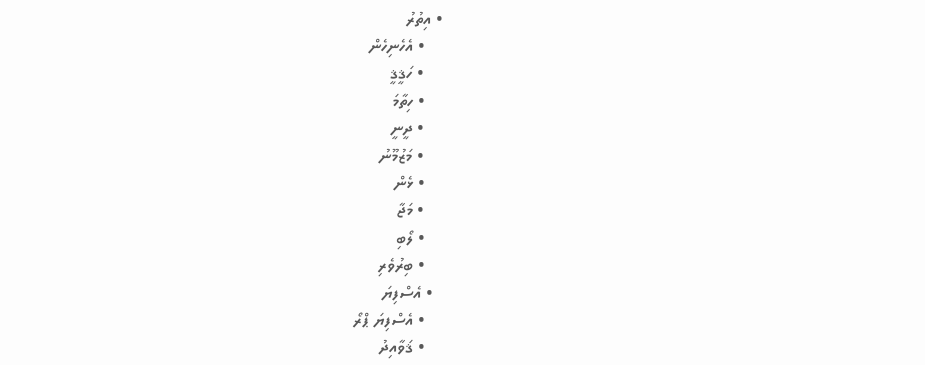• އިތުރު
    • އެހެނިހެން
    • ހަޤީޤީ
    • ހިތާމަ
    • ދީނީ
    • މަޒުމޫނު
    • ޅެން
    • މަޖާ
    • ލޯބި
    • ބިރުވެރި
  • އެސްފިޔަ
    • އެސްފިޔަ ޕްރޯ
    • ޤަވާއިދު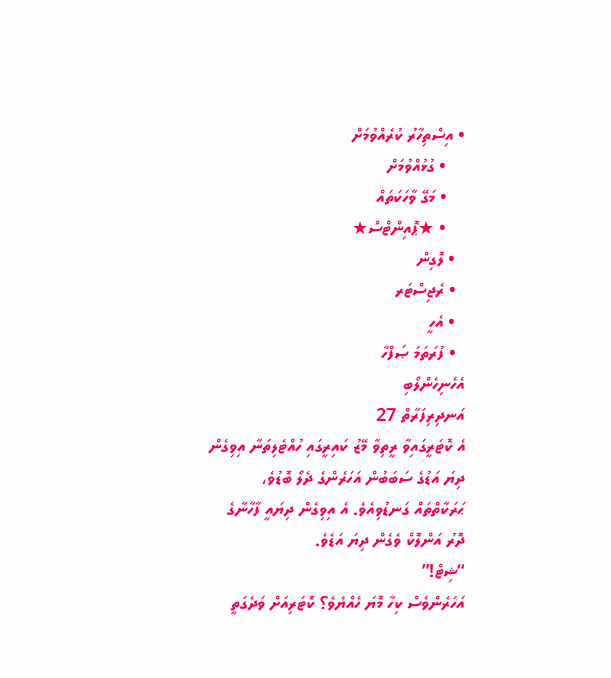• އިސްތިހާރު ކުރެއްވުމަށް
    • ގުޅުއްވުމަށް
    • މަގޭ ވާހަކަތައް
    • ★ޕޮއިންޓްސް★
  • ލޮގިން
  • ރެޖިސްޓަރ
  • އެހީ
  • ފުރަތަމަ ޞަފްހާ
އެހެނިހެންލޯބި
އަނދިރިފަރާތް 27
އެ ކޮޓަރީގައިވާ ރީތިވާ މޭޒު ކައިރީގައި ހުއްޓެލިތަނާ އިވިގެން ދިޔަ އަޑުގެ ސަބަބުން އަހަރެންގެ ދެލޯ ބޮޑުވެ، ޙަރަކާތްތައް ގަނޑުވިއެވެ. އެ އިވިގެން ދިޔައީ ފާހާނާގެ ދޮރު އަންލޮކް ވެގެން ދިޔަ އަޑެވެ.
“ޝިޓް!”
އަހަރެންވެސް ކިހާ މޮޔަ ހެއްޔެވެ؟ ކޮޓަރިއަށް ވަދެގަތީ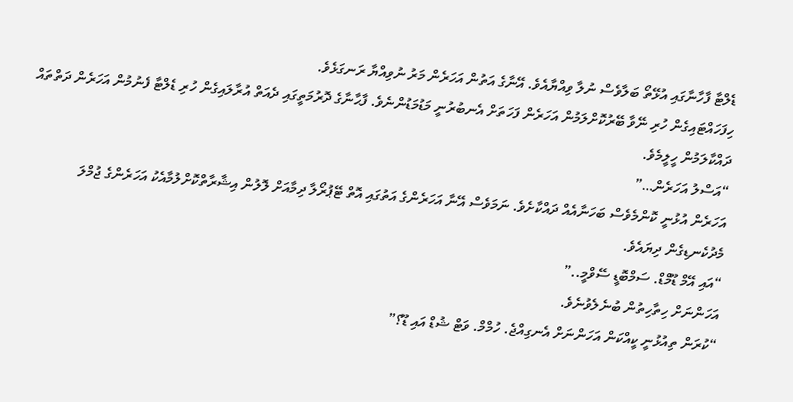ޑެލްޓާ ފާހާނާގައި އުޅޭތޯ ބަލާވެސް ނުލާ ވިއްޔާއެވެ. އޭނާގެ އަތުން އަހަރެން މަރު ނުވިއްޔާ ރަނގަޅެވެ.
ހިފަހައްޓައިގެން ހުރި ނޭވާ ބޭރުކޮށްލަމުން އަހަރެން ފަހަތަށް އެނބުރުނީ މަޑުމަޑުންނެވެ. ފާޙާނާގެ ދޮރުމަތީގައި ދެއަތް އުރާލައިގެން ހުރި ޑެލްޓާ ފެނުމުން އަހަރެން ދަތްތައް ދައްކާލަމުން ހީލީމެވެ.
“އަސްލު އަހަރެން…”
އަހަރެން އުޅުނީ ކޮންމެވެސް ބަހަނާއެއް ދައްކާށެވެ. ނަމަވެސް އޭނާ އަހަރެންގެ އަތުގައި އޮތް ޓޭޕުރޯލާ ދިމާއަށް ލޮލުން އިޝާރާތްކޮށްލުމާއެކު އަހަރެންގެ ޖުމްލަ މެދުކެނޑިގެން ދިޔައެވެ.
“އައި އޭމް ޑޫމްޑް. ސަމްބޮޑީ ސޭވްމީ..”
އަހަންނަށް ހިތާހިތުން ބުނެލެވުނެވެ.
“ކުރަން ތިއުޅުނީ ކީއްކަން އަހަންނަށް އެނގިއްޖެ. ހުމްމް. ވަޓް ޝުޑް އައި ޑޫ؟”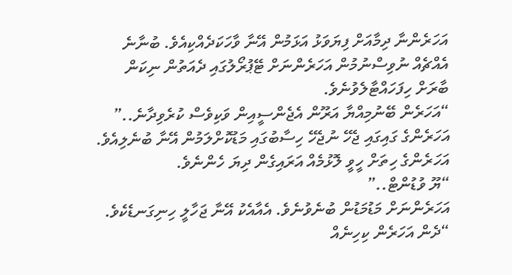އަހަރެންނާ ދިމާއަށް ފިޔަވަޅު އަޅަމުން އޭނާ ވާހަކަދެއްކިއެވެ. ބުނާނެ އެއްޗެއް ނުވިސްނުމުން އަހަރެންނަށް ޓޭޕުރޯލުގައި ދެއަތުން ނިކަން ބާރަށް ހިފަހައްޓާލެވުނެވެ.
“އަހަރެން ބޭނުމިއްޔާ އަރޫން އެޖެންސީއިން ވަކިވެސް ކުރެވިދާނެ..”
އަހަރެންގެ ގައިގައި ޖެހޭ ނުޖެހޭ ހިސާބުގައި މަޑުކޮށްލަމުން އޭނާ ބުނެލިއެވެ. އަހަރެންގެ ހިތަށް ހީވީ ލޮޅުމެއް އަރައިގެން ދިޔަ ހެންނެވެ.
“ޔޫ ވުޑުންޓް..”
އަހަރެންނަށް މަޑުމަޑުން ބުނެވުނެވެ. އެއާއެކު އޭނާ ޖަހާލީ ހިނިގަނޑެކެވެ.
“ދެން އަހަރެން ކިހިނެއް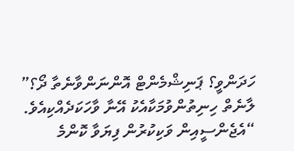ހަދަންވީ؟ ޕަނިޝްމެންޓް އޮންނަންވާނެތާ ދޯ؟”
ލާނެތް ހިނިތުންވުމަކާއެކު އޭނާ ވާހަކަދެއްކިއެވެ.
“އެޖެންސީއިން ވަކިކުރުން ފިޔަވާ ކޮންމެ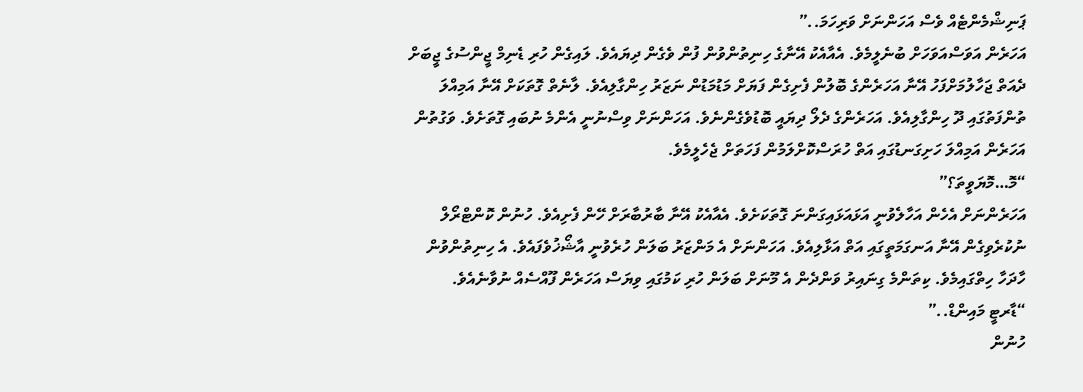ޕަނިޝްމެންޓެއް ވެސް އަހަންނަށް ވަރިހަމަ..”
އަހަރެން އަވަސްއަވަހަށް ބުނެލީމެވެ. އެއާއެކު އޭނާގެ ހިނިތުންވުން ފުން ވެގެން ދިޔައެވެ. ލައިގެން ހުރި ޑެނިމް ޖީންސުގެ ޖީބަށް ދެއަތް ޖަހާލުމަށްފަހު އޭނާ އަހަރެންގެ ބޮލުން ފެށިގެން ފަޔަށް މަޑުމަޑުން ނަޒަރު ހިންގާލިއެވެ. ލާނެތް ގޮތަކަށް އޭނާ އަމިއްލަ ތުންފަތުގައި ދޫ ހިންގާލިއެވެ. އަހަރެންގެ ދެލޯ ދިޔައީ ބޮޑުވެގެންނެވެ. އަހަންނަށް ވިސްނުނީ އެންމެ ނުބައި ގޮތަށެވެ. ވަގުތުން އަހަރެން އަމިއްލަ ހަށިގަނޑުގައި އަތް ހުރަސްކޮށްލަމުން ފަހަތަށް ޖެހެލީމެވެ.
“މޮ…މޮޔަވީތަ؟”
އަހަރެންނަށް އެހެން އަހާލެވުނީ އަޅައަޅައިގަންނަ ގޮތަކަށެވެ. އެއާއެކު އޭނާ ބާރުބާރަށް ހޭން ފެށިއެވެ. ހުނުން ކޮންޓްރޯލް ނުކުރެވިގެން އޭނާ އަނގަމަތީގައި އަތް އަޅާލިއެވެ. އަހަންނަށް އެ މަންޒަރު ބަލަން ހުރެވުނީ އާޝޯޚުވެފައެވެ. އެ ހިނިތުންވުން ހާދަހާ ހިތްގައިމެވެ. ކިތަންމެ ގިނައިރު ވަންދެން އެ މޫނަށް ބަލަން ހުރި ކަމުގައި ވިޔަސް އަހަރެން ފޫއްސެއް ނުވާނެއެވެ.
“ޑާރޓީ މައިންޑް..”
ހުނުން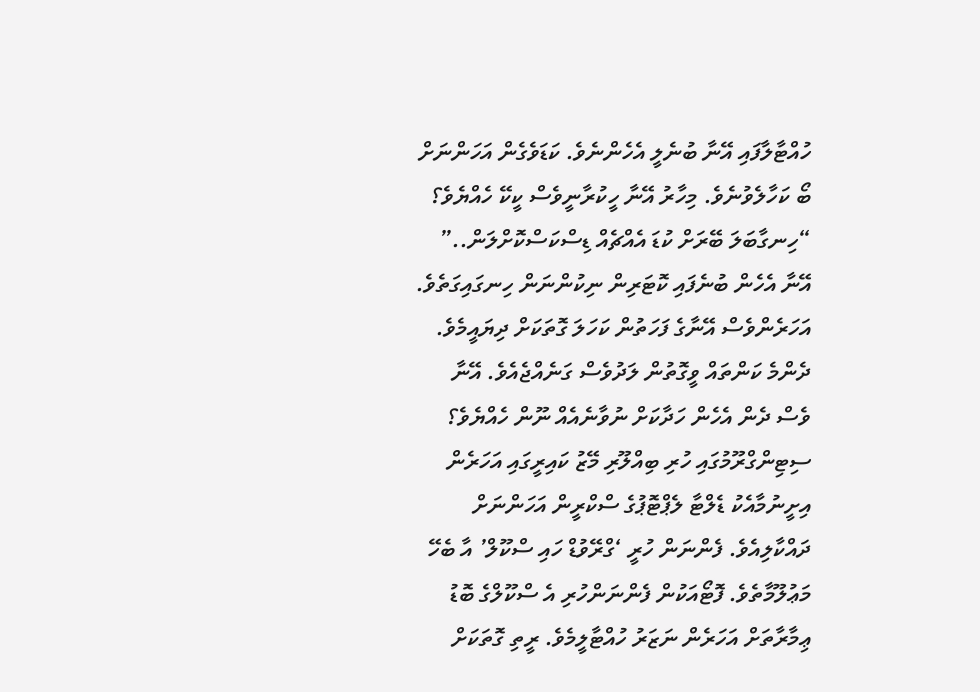ހުއްޓާލާފައި އޭނާ ބުނެލީ އެހެންނެވެ. ކަޑަވެގެން އަހަންނަށް ބޯ ކަހާލެވުނެވެ. މިހާރު އޭނާ ހީކުރާނީވެސް ކީކޭ ހެއްޔެވެ؟
“ހިނގާބަލަ ބޭރަށް ކުޑަ އެއްޗެއް ޑިސްކަސްކޮށްލަން..”
އޭނާ އެހެން ބުނެފައި ކޮޓަރިން ނިކުންނަން ހިނގައިގަތެވެ. އަހަރެންވެސް އޭނާގެ ފަހަތުން ކަހަލަ ގޮތަކަށް ދިޔައީމެވެ. ދެންމެ ކަންތައް ވީގޮތުން ލަދުވެސް ގަނެއްޖެއެވެ. އޭނާ ވެސް ދެން އެހެން ހަދާކަށް ނުވާނެއެއް ނޫން ހެއްޔެވެ؟
ސިޓިންގްރޫމުގައި ހުރި ބިއްލޫރި މޭޒު ކައިރީގައި އަހަރެން އިށީނުމާއެކު ޑެލްޓާ ލެޕްޓޮޕުގެ ސްކްރީން އަހަންނަށް ދައްކާލިއެވެ. ފެންނަން ހުރީ ‘ގްރޭވުޑް ހައި ސްކޫލް’ އާ ބެހޭ މަޢުލޫމާތެވެ. ފޮޓޯއަކުން ފެންނަންހުރި އެ ސްކޫލްގެ ބޮޑު ޢިމާރާތަށް އަހަރެން ނަޒަރު ހުއްޓާލީމެވެ. ރީތި ގޮތަކަށް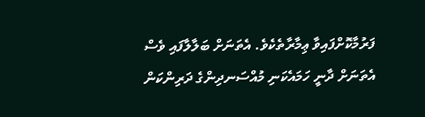ފަރުމާކޮށްފައިވާ ޢިމާރާތެކެވެ. އެތަނަށް ބަލާލާފައި ވެސް އެތަނަށް ދާނީ ހަމައެކަނި މުއްސަނދިންގެ ދަރިންކަން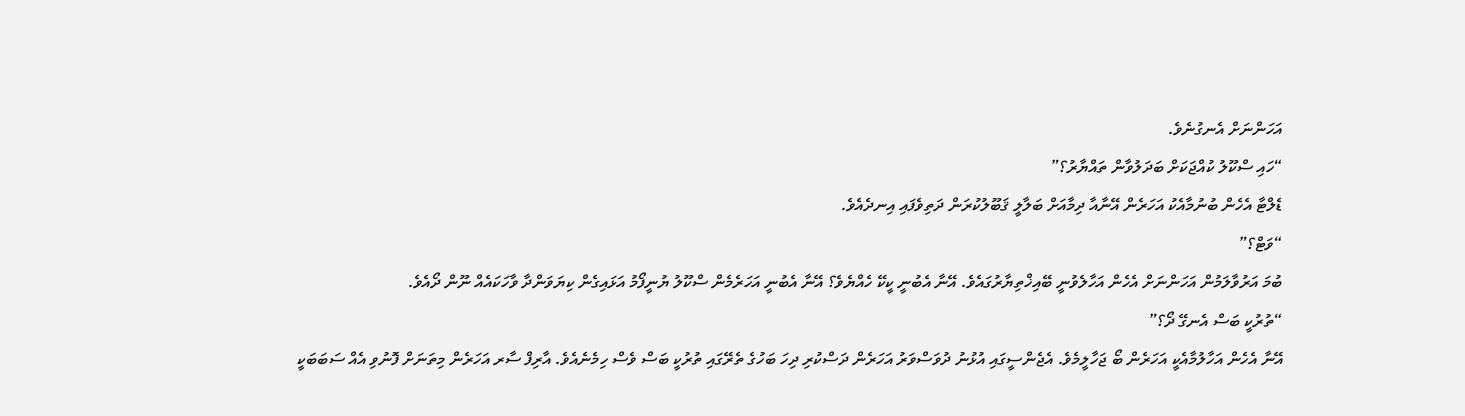އަހަންނަށް އެނގުނެވެ.
“ހައި ސްކޫލު ކުއްޖަކަށް ބަދަލުވާން ތައްޔާރު؟”
ޑެލްޓާ އެހެން ބުނުމާއެކު އަހަރެން އޭނާއާ ދިމާއަށް ބަލާލީ ޤަބޫލުކުރަން ދަތިވެފައި އިނދެއެވެ.
“ވަޓް؟”
ބުމަ އަރުވާލަމުން އަހަންނަށް އެހެން އަހާލެވުނީ ބޭއިޚްތިޔާރުގައެވެ. އޭނާ އެބުނީ ކީކޭ ހެއްޔެވެ؟ އޭނާ އެބުނީ އަހަރެމެން ސްކޫލު ޔުނީފޯމު އަޅައިގެން ކިޔަވަންދާ ވާހަކައެއް ނޫން ދޯއެވެ.
“ތުރުކީ ބަސް އެނގޭ ދޯ؟”
އޭނާ އެހެން އަހާލުމާއެކީ އަހަރެން ބޯ ޖަހާލީމެވެ. އެޖެންސީގައި އުޅުނު ދުވަސްވަރު އަހަރެން ދަސްކުރި ދިހަ ބަހުގެ ތެރޭގައި ތުރުކީ ބަސް ވެސް ހިމެނެއެވެ. އާރިފް ސާރ އަހަރެން މިތަނަށް ފޮނުވި އެއް ސަބަބަކީ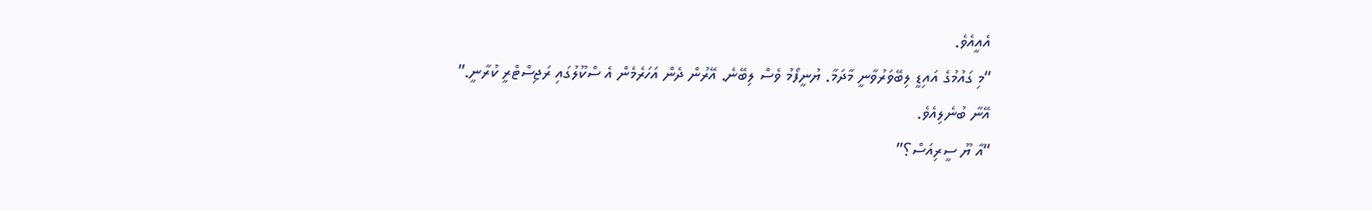އެއީއެވެ.
“މި ގައުމުގެ އައިޑީ ލިބޭވަރުވާނީ މާދަމާ. ޔުނީފޯމު ވެސް ލިބޭނެ. އޭރުން ދެން އަހަރެމެން އެ ސްކޫލުގައި ރަޖިސްޓްރީ ކުރާނީ.”
އޭނާ ބުނެލިއެވެ.
“އާ ޔޫ ސީރިއަސް؟”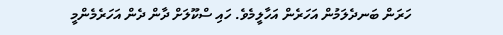ހަރަން ބަނދެލަމުން އަހަރެން އަހާލީމެވެ. ހައި ސްކޫލަށް ދާން ދެން އަހަރެމެންމީ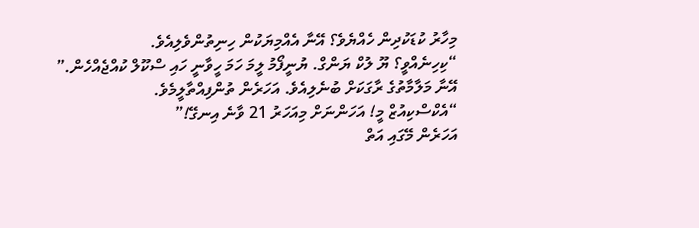މިހާރު ކުޑަކުދިން ހެއްޔެވެ؟ އޭނާ އެއްމިޔަކުން ހިނިތުންވެލިއެވެ.
“ކިހިނެއްވީ؟ ޔޫ ލުކް ޔަންގް. ޔުނީފޯމު ލީމަ ހަމަ ހީވާނީ ހައި ސްކޫލް ކުއްޖެއްހެން.”
އޭނާ މަލާމާތުގެ ރާގަކަށް ބުނެލިއެވެ. އަހަރެން ތުންފިއްތާލީމެވެ.
“އެކްސްކިއުޒް މީ! އަހަންނަށް މިއަހަރު 21 ވާނެ އިނގޭ!”
އަހަރެން މޭގައި އަތް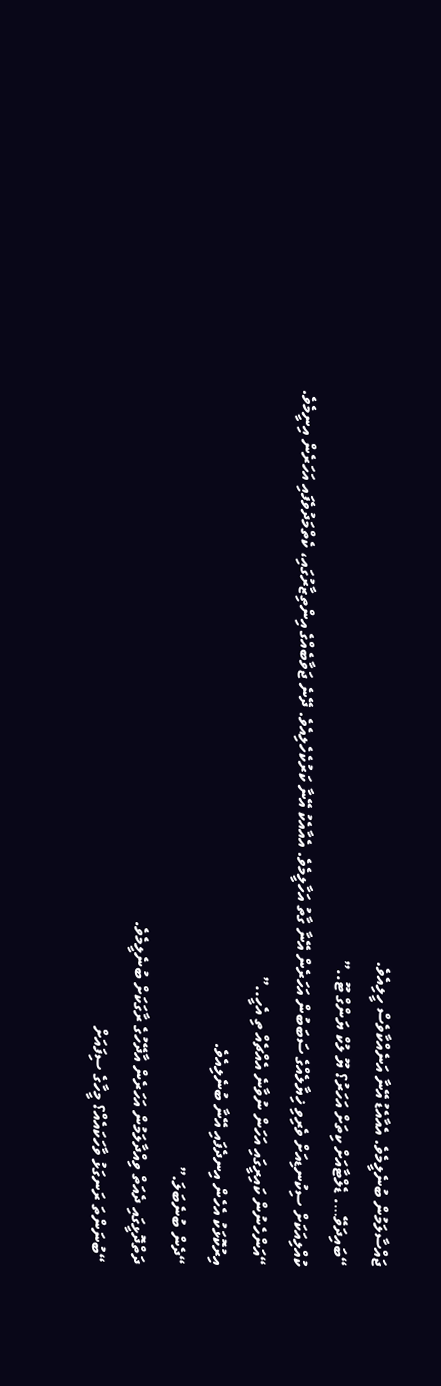ޖައްސާލަމުން ބުނެލީމެވެ. އެއާއެޑު އޭނާ އަނެއްކާވެސް ހީލިއެވެ.
“ބައިދަވޭ…. ޑެލްޓާއަށް ކިތަށް އަހަރު؟ ޔޫ ލުކް ޔަންގް ޓޫ..”
ކުއްލިއަކަށް ސިކުނޑިއަށް ވެރިވި ޚިޔާލެއްގެ ސަބަބުން އަހަރެން އޭނާ ގާތު އަހާލީމެވެ. އެއާއެކު އޭނާ ކަރުކެހެލިއެވެ. ދޭނެ ޖަވާބެއްގެ އިންތިޒާރުގައި، ކެތްމަދުވެފައި އަހަރެން އިނީމެވެ.
“އަންހެނުން ކައިރީގައި އަހަން ނުވާނެ އެއްޗެއް ތި އެހީ..”
އިރުކޮޅަކު އެހެން އިނދެފައި އޭނާ ބުނެލިއެވެ.
“ދެން ބުނެބަލަ.”
ދަތްދޮޅީގައި ދެއަތް ވިއްދާލަމުން އަހަރެން އާދޭހުގެ ރާގަކަށް ބުނެލީމެވެ.
“ބުނަންތަ ރަނގަޅު ވާހަކައެއް؟ މީހާގެ ސިފައަށް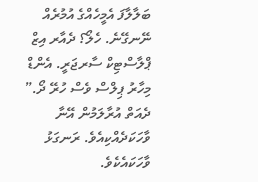ބަލާލާފަ އެމީހެއްގެ އުމުރެއް ނޭނގޭނެ. ހެލޯ؟ ދެއާރ އިޒް ޕްލާސްޓިކް ސާރޖަރީ. އެންޑް މިހާރު ޕިލްސް ވެސް ހުރޭ ދޯ.”
ދެއަތް އުރާލަމުން އޭނާ ވާހަކަދެއްކިއެވެ. ރަނގަޅު ވާހަކައެކެވެ.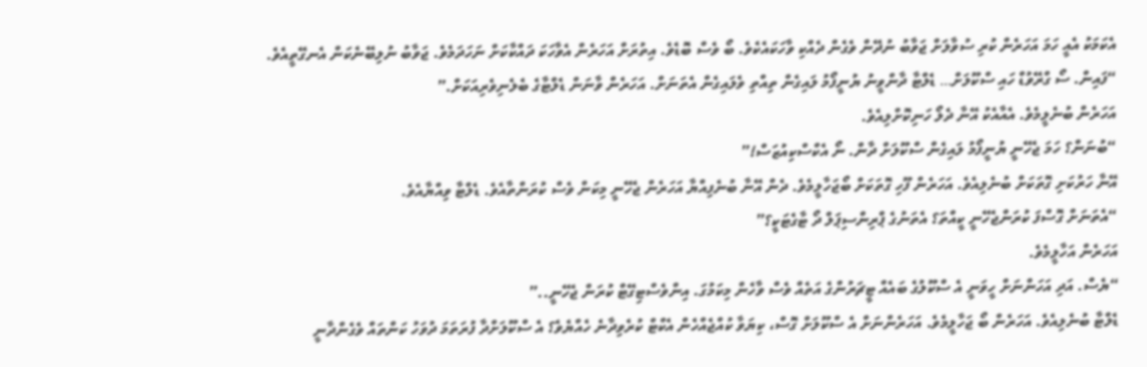އެކަމަކު އެއީ ހަމަ އަހަރެން ކުރި ސުވާލަށް ޖަވާބު ނުދޭން ވެގެން ދެއްކި ވާހަކައެކެވެ. ބޯ ވެސް ބޮޑެވެ. އިތުރަށް އަހަރެން އެވާހަކަ ދައްކާކަށް ނަހަދަމެވެ. ޖަވާބު ނުލިބޭނެކަން އެނގޭތީއެވެ.
“ފައިން. ސޯ ގްރޭވުޑް ހައި ސްކޫލަށް… ޑެލްޓާ ދާންވީނު ޔުނީފޯމު ލައިގެން ތިއްތި ވެލައިގެން އެތަނަށް. އަހަރެން ވާނަން ޑެލްޓާގެ ބެލެނިވެރިއަކަށް.”
އަހަރެން ބުނެލީމެވެ. އެއާއެކު އޭނާ ދެލޯ ހަނިކޮށްލިއެވެ.
“ބުނަން؟ ހަމަ ޖެހޭނީ ޔުނީފޯމު ލައިގެން ސްކޫލަށް ދާން. ނޯ އެކްސްކިއުޒަސް!”
އޭނާ ހަރުކަށި ގޮތަކަށް ބުނެލިއެވެ. އަހަރެން ފޫހި ގޮތަކަށް ބޯޖަހާލީމެވެ. ދެން އޭނާ ބުނެފިއްޔާ އަހަރެން ޖެހޭނީ މިކަން ވެސް ކުރަންތާއެވެ. ޑެލްޓާ ވިއްޔާއެވެ.
“އެތަނަށް ގޮސްފަ ކުރަންޖެހޭނީ ކީއްތަ؟ އެތަނުގެ ޕްރިންސިޕަލް ދޯ ޓާގެޓަކީ؟”
އަހަރެން އަހާލީމެވެ.
“ޔެސް. އަދި އަހަންނަށް ހީވަނީ އެ ސްކޫލުގެ ބައެއް ޓީޗަރުންގެ އަތެއް ވެސް ވާހެން މިކަމުގަ. އިންވެސްޓިގޭޓް ކުރަން ޖެހޭނީ..”
ޑެލްޓާ ބުނެލިއެވެ. އަހަރެން ބޯ ޖަހާލީމެވެ. އަހަރެންނަށް އެ ސްކޫލަށް ގޮސް، ކިޔަވާ ކުއްޖެއްހެން އެކްޓް ކުރެވިދާނެ ހެއްޔެވެ؟ އެ ސްކޫލަށްދާ ފުރަތަމަ ދުވަހު ކަންތައް ވެގެންދާނީ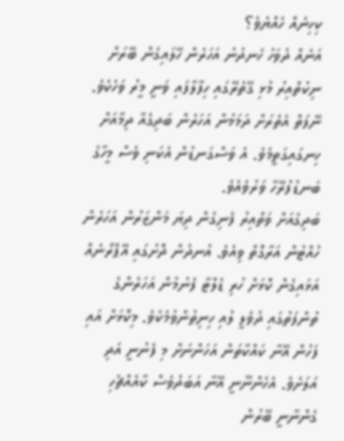ކިހިނެއް ހެއްޔެވެ؟
އަނެއް ދުވަހު ހެނދުނު އަހަރެން ހޭލައިގެން ބޭރަށް ނިކުތްއިރު މުޅި ގޭތެރޭގައި ހިފާލާފައި ވަނީ މީރު ވަހެކެވެ. ނޭފަތް އެތެރަށް ދަމަމުން އަހަރެން ބަދިގެއާ ދިމާއަށް ހިނގައިގަތީމެވެ. އެ ވަސްގަނޑުން އެކަނި ވެސް މީހާގެ ބަނޑުފުރޭހާ ވަރުވެއެވެ.
ބަދިގެއަށް ވަތްއިރު ފެނިގެން ދިޔަ މަންޒަރުން އަހަރެން ހުއްޓުން އަރާގޮތް ވިއެވެ. އުނދުން ދޮށުގައި އޭޕްރޯނެއް އަޅައިގެން ކޮޅަށް ހުރި ޑެލްޓާ ފެނުމުން އަހަރެންގެ ތުންފަތުގައި ދުވެލީ ލުއި ހިނިތުންވުމެކެވެ. މިކޮޅަށް އައި ފަހުން އޭނާ ކައްކާތަން އަހަންނަށް މި ފެނުނީ އަދި އަލަށެވެ. އެހެންނޫނީ އޭނާ އަބަދުވެސް ކާއެއްޗެހި ގެންނާނީ ބޭރުން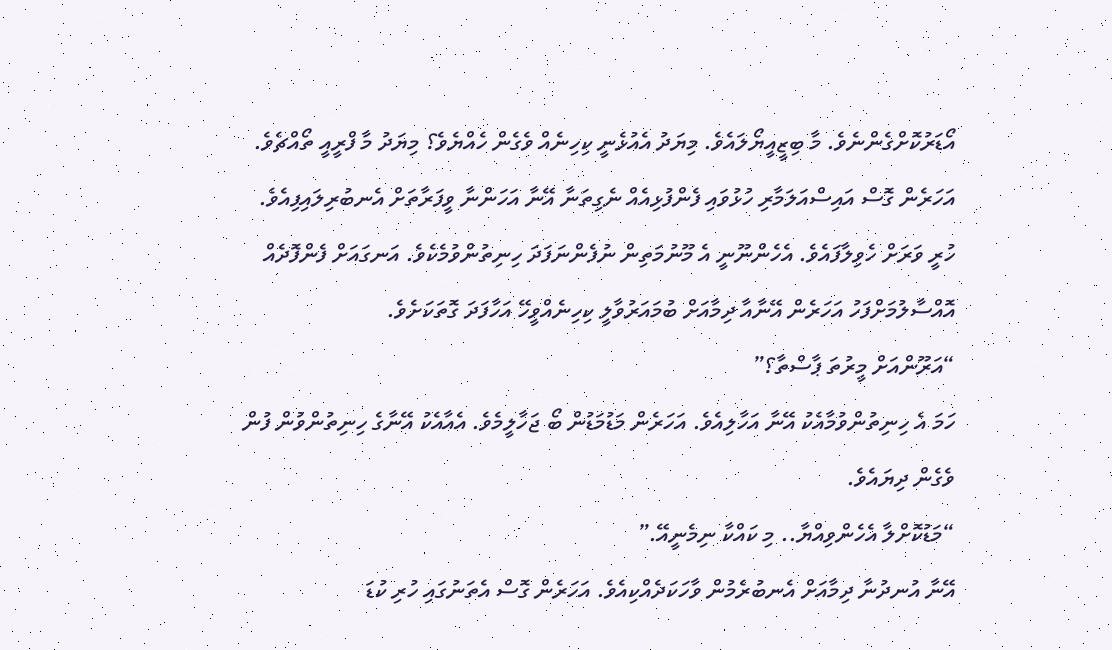އޯޑަރުކޮށްގެންނެވެ. މާ ބިޒީއީޔޯލައެވެ. މިޔަދު އެއުޅެނީ ކިހިނެއް ވެގެން ހެއްޔެވެ؟ މިޔަދު މާ ފްރީއީ ތޯއްޗެވެ.
އަހަރެން ގޮސް އައިސްއަލަމާރި ހުޅުވައި ފެންފުޅިއެއް ނެގިތަނާ އޭނާ އަހަންނާ ވީފަރާތަށް އެނބުރިލައިފިއެވެ. ހުރީ ވަރަށް ހެވިލާފައެވެ. އެހެންނޫނީ އެ މޫނުމަތިން ނުފެންނަފަދަ ހިނިތުންވުމެކެވެ. އަނގައަށް ފެންފޮދެއް އޮއްސާލުމަށްފަހު އަހަރެން އޭނާއާ ދިމާއަށް ބުމައަރުވާލީ ކިހިނެއްވީހޭ އަހާފަދަ ގޮތަކަށެވެ.
“އަރޫންއަށް މީރުތަ ޕާސްތާ؟”
ހަމަ އެ ހިނިތުންވުމާއެކު އޭނާ އަހާލިއެވެ. އަހަރެން މަޑުމަޑުން ބޯ ޖަހާލީމެވެ. އެއާއެކު އޭނާގެ ހިނިތުންވުން ފުން ވެގެން ދިޔައެވެ.
“މަޑުކޮށްލާ އެހެންވިއްޔާ.. މި ކައްކާ ނިމެނީއޭ.”
އޭނާ އުނދުނާ ދިމާއަށް އެނބުރެމުން ވާހަކަދެއްކިއެވެ. އަހަރެން ގޮސް އެތަނުގައި ހުރި ކުޑަ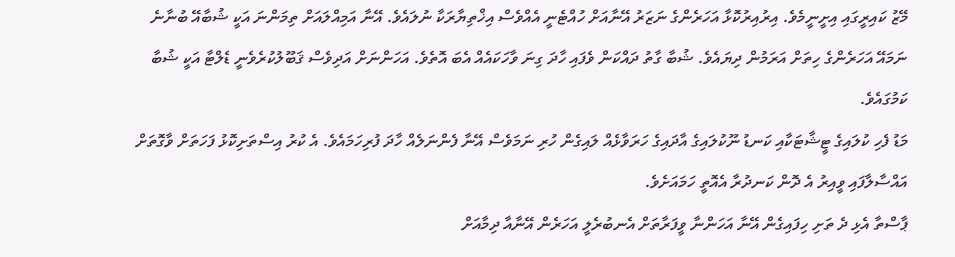މޭޒު ކައިރީގައި އިށީނީމެވެ. އިރުއިރުކޮޅާ އަހަރެންގެ ނަޒަރު އޭނާއަށް ހުއްޓެނީ އެއްވެސް އިޚްތިޔާރަކާ ނުލައެވެ. އޭނާ އަމިއްލައަށް ތިމަންނަ އަކީ ޝުބާއޭ ބުނާނެ ނަމައޭ އަހަރެންގެ ހިތަށް އަރަމުން ދިޔައެވެ. ޝުބާ ގާތު ދައްކަން ވެފައި ހާދަ ގިނަ ވާހަކައެއް އެބަ އޮތެވެ. އަހަންނަށް އަދިވެސް ޤަބޫލުކުރެވެނީ ޑެލްޓާ އަކީ ޝުބާ ކަމުގައެވެ.
މަޑު ފެހި ކުލައިގެ ޓީޝާޓަކާއި ކަނޑު ނޫކުލައިގެ އާދައިގެ ހަރަވާޅެއް ލައިގެން ހުރި ނަމަވެސް އޭނާ ފެންނަލެއް ހާދަ ފުރިހަމައެވެ. އެ ކުރު އިސްތަށިކޮޅު ފަހަތަށް ވާގޮތަށް އައްސާލާފައި ވީއިރު އެ ދޮން ކަނދުރާ އެއޮތީ ހަމައަށެވެ.
ޕާސްތާ އެޅި ދެ ތަށި ހިފައިގެން އޭނާ އަހަންނާ ވީފަރާތަށް އެނބުރެލީ އަހަރެން އޭނާއާ ދިމާއަށް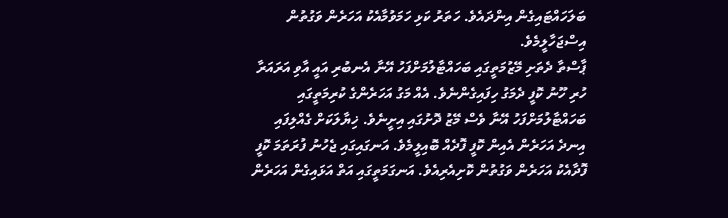ބަލަހައްޓައިގެން އިންދައެވެ. ހަތަރު ކަޅި ހަމަވުމާއެކު އަހަރެން ވަގުތުން އިސްޖަހާލީމެވެ.
ޕާސްތާ ދެތަށި މޭޒުމަތީގައި ބަހައްޓާލުމަށްފަހު އޭނާ އެނބުރި އައީ އާވި އަރައަރާ ހުރި ހޫނު ކޮފީ ދެމަގު ހިފައިގެންނެވެ. އެއް މަގު އަހަރެންގެ ކުރިމަތީގައި ބަހައްޓާލުމަށްފަހު އޭނާ ވެސް މޭޒު ދޮށުގައި އިށީނެވެ. ޚިޔާލަކަށް ގެއްލިފައި އިނދެ އަހަރެން އެއިން ކޮފީ ފޮދެއް ބޮއިލީމެވެ. އަނގައިގައި ޖެހުނު ފުރަތަމަ ކޮފީ ފޮދާއެކު އަހަރެން ވަގުތުން ކޮށިއެރިއެވެ. އަނގަމަތީގައި އަތް އަޅައިގެން އަހަރެން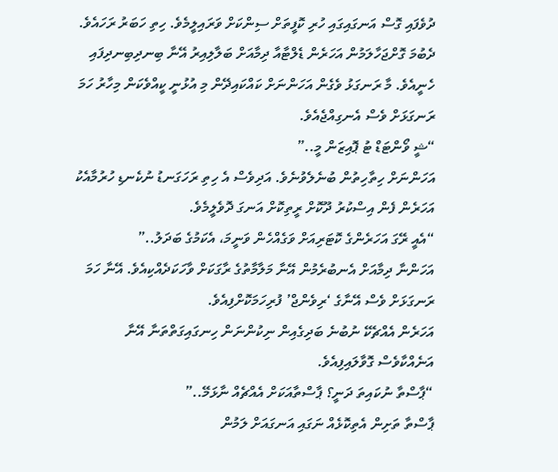ދުވެފައި ގޮސް އަނގައިގައި ހުރި ކޮފީތަށް ސިންކަށް ވަރައިލީމެވެ. ހިތި ހަބަރު ރަހައެވެ.
ދެބުމަ ގޮށްޖަހާލަމުން އަހަރެން ޑެލްޓާއާ ދިމާއަށް ބަލާލިއިރު އޭނާ ބިނދިބިނދިފައި ހެނީއެވެ. މާ ރަނގަޅު ވެގެން އަހަންނަށް ކައްކައިދޭން މި އުޅުނީ ކީއްވެކަން މިހާރު ހަމަ ރަނގަޅަށް ވެސް އެނގިއްޖެއެވެ.
“ޝީ ވޯންޓަޑް ޓު ޕޮއިޒަން މީ..”
އަހަންނަށް ހިތާހިތުން ބުނެލެވުނެވެ. އަދިވެސް އެ ހިތި ރަހަގަނޑު ނުކެނޑި ހުރުމާއެކު އަހަރެން ފެން އިސްކުރު ދޫކޮށް ރީތިކޮށް އަނގަ ދޮވެލީމެވެ.
“އެއީ ރޭގަ އަހަރެންގެ ކޮޓަރިއަށް ވަގެއްހެން ވަނީމަ، އެކަމުގެ ބަދަލު..”
އަހަންނާ ދިމާއަށް އެނބުރެމުން އޭނާ މަލާމާތުގެ ރާގަކަށް ވާހަކަދެއްކިއެވެ. އޭނާ ހަމަ ރަނގަޅަށް ވެސް އޭނާގެ ‘ރިވެންޖް’ ފުރިހަމަކޮށްފިއެވެ.
އަހަރެން އެއްޗެކޭ ނުބުނެ ބަދިގެއިން ނިކުންނަން ހިނގައިގަތްތަނާ އޭނާ އަނެއްކާވެސް ގޮވާލައިފިއެވެ.
“ޕާސްތާ ނުކައިތަ ދަނީ؟ ޕާސްތާއަކަށް އެއްޗެއް ނާޅަމޭ..”
ޕާސްތާ ތަށިން އެތިކޮޅެއް ނަގައި އަނގައަށް ލަމުން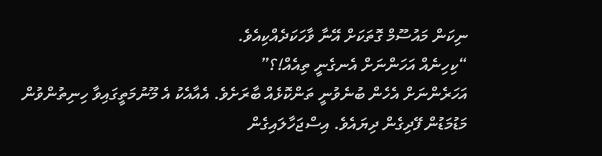ނިކަން މައުސޫމް ގޮތަކަށް އޭނާ ވާހަކަދެއްކިއެވެ.
“ކިހިނެއް އަހަންނަށް އެނގެނީ ތިއެއް!؟”
އަހަރެންނަށް އެހެން ބުނެވުނީ ތަންކޮޅެއް ބާރަށެވެ. އެއާއެކު އެ މޫނުމަތީގައިވާ ހިނިތުންވުން މަޑުމަޑުން ފޭދިގެން ދިޔައެވެ. އިސްޖަހާލައިގެން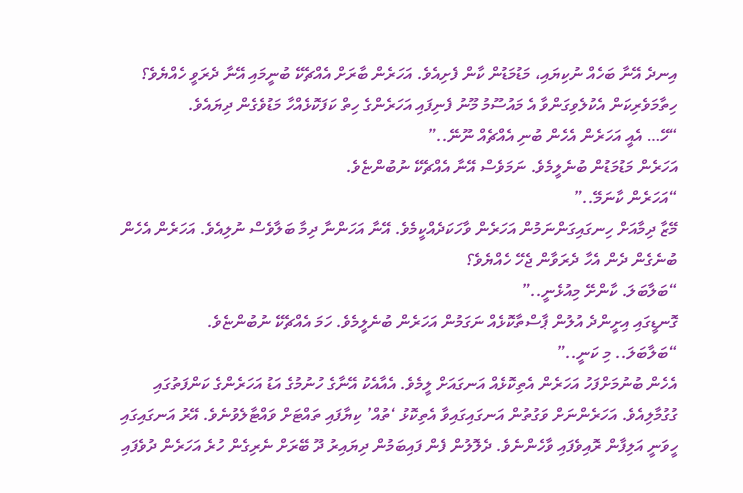އިނދެ އޭނާ ބަހެއް ނުކިޔައި، މަޑުމަޑުން ކާން ފެށިއެވެ. އަހަރެން ބާރަށް އެއްޗެކޭ ބުނީމައި އޭނާ ދެރަވީ ހެއްޔެވެ؟ ހިތާމަވެރިކަން އެކުލެވިގަންވާ އެ މައުސޫމު މޫނު ފެނިފައި އަހަރެންގެ ހިތް ކަފަކޮޅެއްހާ މަޑުވެގެން ދިޔައެވެ.
“ހޭ… އެއީ އަހަރެން އެހެން ބުނި އެއްޗެއް ނޫނޭ..”
އަހަރެން މަޑުމަޑުން ބުނެލީމެވެ. ނަމަވެސް އޭނާ އެއްޗެކޭ ނުބުންޏެވެ.
“އަހަރެން ކާނަމޭ..”
މޭޒާ ދިމާއަށް ހިނގައިގަންނަމުން އަހަރެން ވާހަކަދެއްކީމެވެ. އޭނާ އަހަންނާ ދިމާ ބަލާވެސް ނުލިއެވެ. އަހަރެން އެހެން ބުނެގެން ދެން އެހާ ދެރަވާން ޖެހޭ ހެއްޔެވެ؟
“ބަލާބަލަ. ކާންށޭ މިއުޅެނީ..”
ގޮނޑީގައި އިށީންދެ އުލުން ޕާސްތާކޮޅެއް ނަގަމުން އަހަރެން ބުނެލީމެވެ. ހަމަ އެއްޗެކޭ ނުބުންޏެވެ.
“ބަލާބަލަ.. މި ކަނީ..”
އެހެން ބުނުމަށްފަހު އަހަރެން އެތިކޮޅެއް އަނގައަށް ލީމެވެ. އެއާއެކު އޭނާގެ ހުނުމުގެ އަޑު އަހަރެންގެ ކަންފަތުގައި ގުގުމާލިއެވެ. އަހަރެންނަށް ވަގުތުން އަނގައިގައިވާ އެތިކޮޅު ‘ތުއް’ ކިޔާފައި ތައްޓަށް ވައްޓާލެވުނެވެ. އޭރު އަނގައިގައި ހީވަނީ އަލިފާން ރޮއިވެފައި ވާހެންނެވެ. ދެލޮލުން ފެން ފައިބަމުން ދިޔައިރު ދޫ ބޭރަށް ނެރިގެން ހުރެ އަހަރެން ދުވެފައި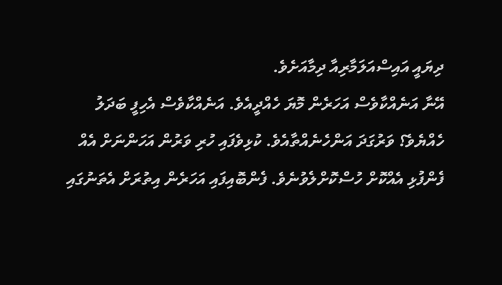ދިޔައީ އައިސްއަލަމާރިއާ ދިމާއަށެވެ.
އޭނާ އަނެއްކާވެސް އަހަރެން މޮޔަ ހެއްދީއެވެ. އަނެއްކާވެސް އެހިފީ ބަދަލު ހެއްޔެވެ؟ ވަރުގަދަ އަންހެނެއްތާއެވެ. ކުޅިވެފައި ހުރި ވަރުން އަހަންނަށް އެއް ފެންފުޅި އެއްކޮށް ހުސްކޮށްލެވުނެވެ. ފެންބޮއިފައި އަހަރެން އިތުރަށް އެތަނުގައި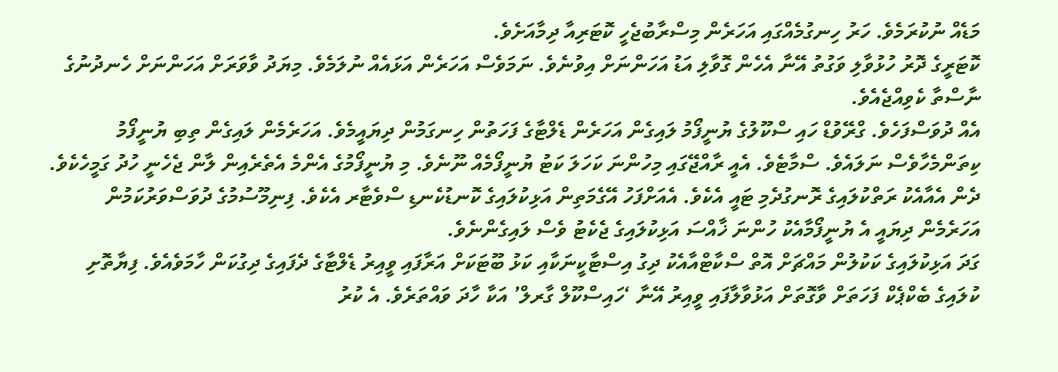މަޑެއް ނުކުރަމެވެ. ހަރު ހިނގުމެއްގައި އަހަރެން މިސްރާބުޖެހީ ކޮޓަރިއާ ދިމާއަށެވެ.
ކޮޓަރީގެ ދޮރު ހުޅުވާލި ވަގުތު އޭނާ އެހެން ގޮވާލި އަޑު އަހަންނަށް އިވުނެވެ. ނަމަވެސް އަހަރެން އަޅައެއް ނުލަމެވެ. މިޔަދު ވާވަރަށް އަހަންނަށް ހެނދުނުގެ ނާސްތާ ކެވިއްޖެއެވެ.
އެއް ދުވަސްފަހެވެ. ގްރޭވުޑް ހައި ސްކޫލުގެ ޔުނީފޯމު ލައިގެން އަހަރެން ޑެލްޓާގެ ފަހަތުން ހިނގަމުން ދިޔައީމެވެ. އަހަރެމެން ލައިގެން ތިބި ޔުނީފޯމު ކިތަންމެހާވެސް ނަލައެވެ. ސްމާޓެވެ. އެއީ ރާއްޖޭގައި މިހުންނަ ކަހަލަ ކަޓު ޔުނީފޯމެއް ނޫނެވެ. މި ޔުނީފޯމުގެ އެންމެ އެތެރެއިން ލާން ޖެހެނީ ހުދު ގަމީހެކެވެ. ދެން އެއާއެކު ރަތްކުލައިގެ ރޮނގުދެމި ޓައީ އެކެވެ. އެއަށްފަހު އޭގެމަތިން އަޅިކުލައިގެ ކޮނޑުކެނޑި ސްވެޓާރ އެކެވެ. ފިނިމޫސުމުގެ ދުވަސްވަރުކަމުން އަހަރެމެން ދިޔައީ އެ ޔުނީފޯމާއެކު ހުންނަ ޚާއްސަ އަޅިކުލައިގެ ޖެކެޓު ވެސް ލައިގެންނެވެ.
ގަދަ އަޅިކުލައިގެ ކަކުލުން މައްޗަށް އޮތް ސްކާޓްއާއެކު ދިގު އިސްޓާކީނަކާއި ކަޅު ބޫޓަކަށް އަރާފައި ވީއިރު ޑެލްޓާގެ ދެފައިގެ ދިގުކަން ހާމަވެއެވެ. ފިޔާތޮށި ކުލައިގެ ބެކްޕެކް ފަހަތަށް ވާގޮތަށް އަޅުވާލާފައި ވީއިރު އޭނާ ‘ހައިސްކޫލް ގާރލް’ އަކާ ހާދަ ވައްތަރެވެ. އެ ކުރު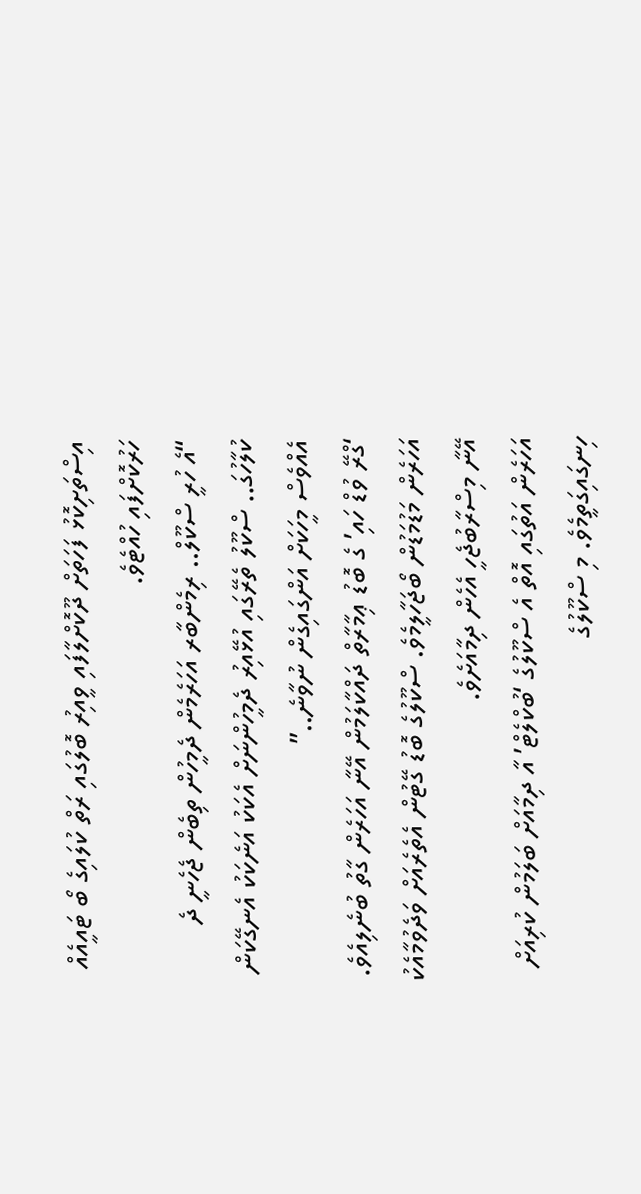އިސްތަށިކޮޅު ފަހަތަށް ދޫކޮށްލާފައި ވީއިރު ބޮލުގައި ރަތް ކުލައިގެ ބޯ ޓައީއެއް ހަރުކޮށްފައި ހުއްޓެވެ.
“އެ ހުރީ ސްކޫލް.. ރިމެންބާރ އަހަރެމެން ދެމީހުން ތިބެން ޖެހެނީ ދެ ކުލާހުގަ.. ސްކޫލު ތެރޭގައި އުޅޭއިރު ދެމީހުންނަށް އެކަކު އަނެކަކު އެނގޭކަން އެއްވެސް މީހަކަށް އަންގައިގެން ނުވާނެ..”
‘ގްރޭ ވުޑް ހައި’ ގެ ބޮޑު ޢިމާރާތް ދައްކާލަމުން އޭނާ އަހަރެން ގާތު ބުނެލިއެވެ. އަހަރެން މަޑުމަޑުން ބޯޖަހާލީމެވެ. ސްކޫލުގެ ބޮޑު ގޭޓުން އެތެރެއަށް ވަދެވުމާއެކު އޭނާ މިސްރާބުޖެހީ އެހެން ދިމާއަށެވެ.
އަހަރެން އަތުގައި އޮތް އެ ސްކޫލުގެ ‘ބުކްލެޓް’ އާ ދިމާއަށް ބަލަމުން ކުރިއަށް ހިނގައިގަތީމެވެ. މި ސްކޫލުގެ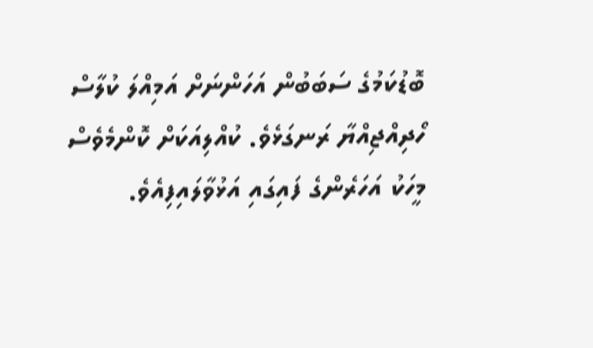ބޮޑުކަމުގެ ސަބަބުން އަހަންނަށް އަމިއްލަ ކުލާސް ހޯދިއްޖިއްޔާ ރަނގަޅެވެ. ކުއްލިއަކަށް ކޮންމެވެސް މީހަކު އަހަރެންގެ ފައިގައި އަޅުވާލައިފިއެވެ.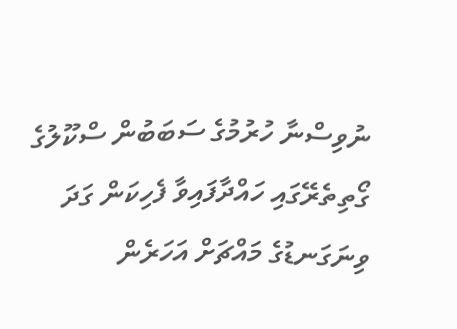ނުވިސްނާ ހުރުމުގެ ސަބަބުން ސްކޫލުގެ ގޯތިތެރޭގައި ހައްދާފައިވާ ފެހިކަން ގަދަ ވިނަގަނޑުގެ މައްޗަށް އަހަރެން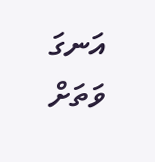އަނގަ ވަތަށް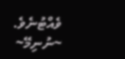ވެއްޓުނެވެ.
~ނުނިމޭ~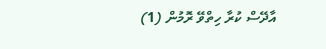އާދޭސް ކުރާ ހިތްވޭ ރޮމުން (1)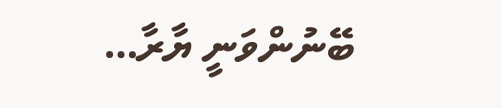ބޭނުންވަނީ ޔާރާ…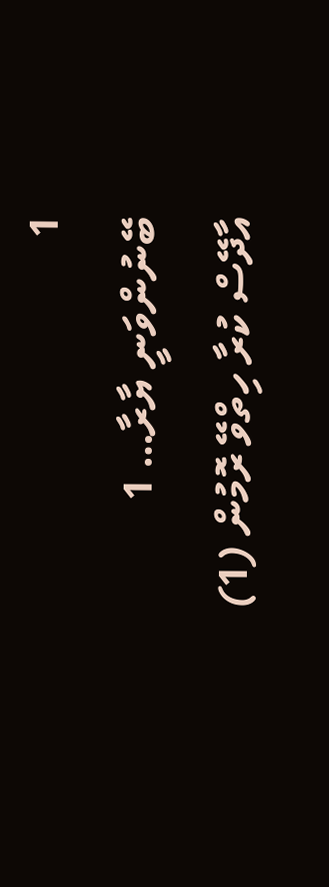1
ބޭނުންވަނީ ޔާރާ… 1
އާދޭސް ކުރާ ހިތްވޭ ރޮމުން (1)